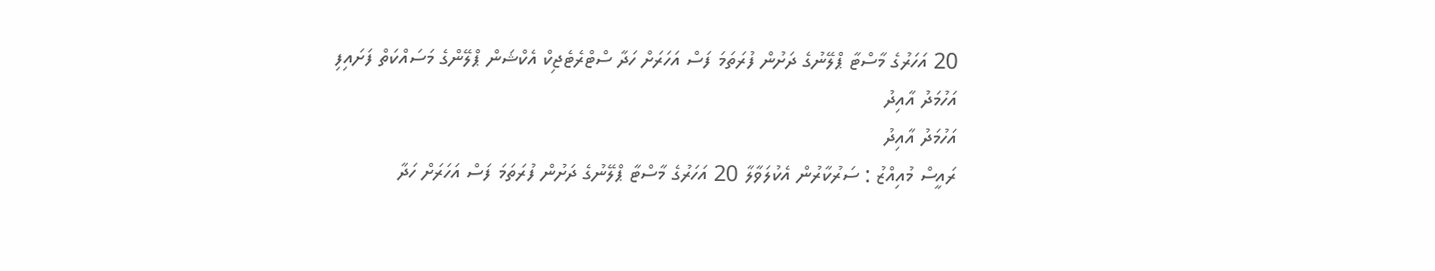20 އަހަރުގެ މާސްޓާ ޕްލޭނުގެ ދަށުން ފުރަތަމަ ފަސް އަހަރަށް ހަދާ ސްޓްރެޓެޖިކް އެކްޝަން ޕްލޭންގެ މަސައްކަތް ފަށައިފި
އަހުމަދު އާއިދު
އަހުމަދު އާއިދު
ރައީސް މުއިއްޒު : ސަރުކާރުން އެކުލަވާލާ 20 އަހަރުގެ މާސްޓާ ޕްލޭނުގެ ދަށުން ފުރަތަމަ ފަސް އަހަރަށް ހަދާ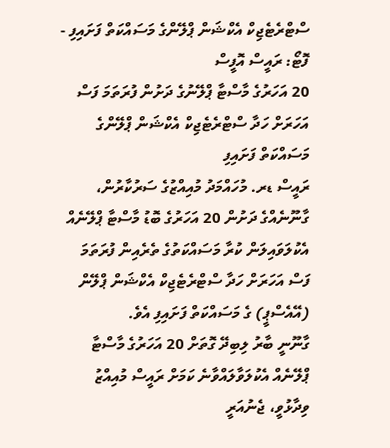ސްޓްރެޓެޖިކް އެކްޝަން ޕްލޭންގެ މަސައްކަތް ފަށައިފި - ފޮޓޯ: ރައީސް އޮފީސް
20 އަހަރުގެ މާސްޓާ ޕްލޭނުގެ ދަށުން ފުރަތަމަ ފަސް އަހަރަށް ހަދާ ސްޓްރެޓެޖިކް އެކްޝަން ޕްލޭންގެ މަސައްކަތް ފަށައިފި
ރައީސް ޑރ. މުހައްމަދު މުއިއްޒުގެ ސަރުކާރުން، ގާނޫނެއްގެ ދަށުން 20 އަހަރުގެ ބޮޑު މާސްޓާ ޕްލޭނެއް އެކުލަވައިލަން ކުރާ މަސައްކަތުގެ ތެރެއިން ފުރަތަމަ ފަސް އަހަރަށް ހަދާ ސްޓްރެޓެޖިކް އެކްޝަން ޕްލޭން (އޭއެސްޕީ) ގެ މަސައްކަތް ފަށައިފި އެވެ.
ގާނޫނީ ބާރު ލިބިދޭ ގޮތަށް 20 އަހަރުގެ މާސްޓާ ޕްލޭނެއް އެކުލަވާލައްވާނެ ކަމަށް ރައީސް މުއިއްޒު ވިދާޅުވީ، ޖެނުއަރީ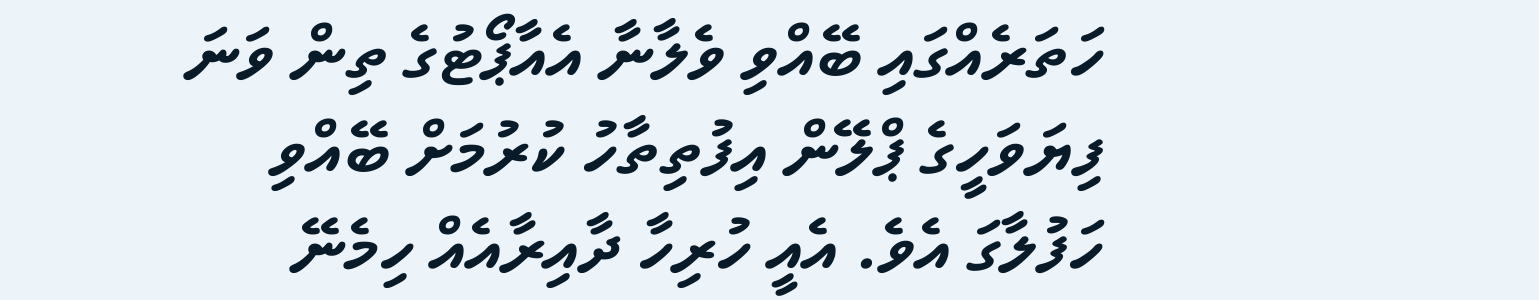ހަތަރެއްގައި ބޭއްވި ވެލާނާ އެއާޕޯޓުގެ ތިން ވަނަ ފިޔަވަހީގެ ޕްލޭން އިފުތިތާހު ކުރުމަށް ބޭއްވި ހަފުލާގަ އެވެ. އެއީ ހުރިހާ ދާއިރާއެއް ހިމެނޭ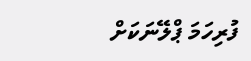ފުރިހަމަ ޕްލޭނަކަށް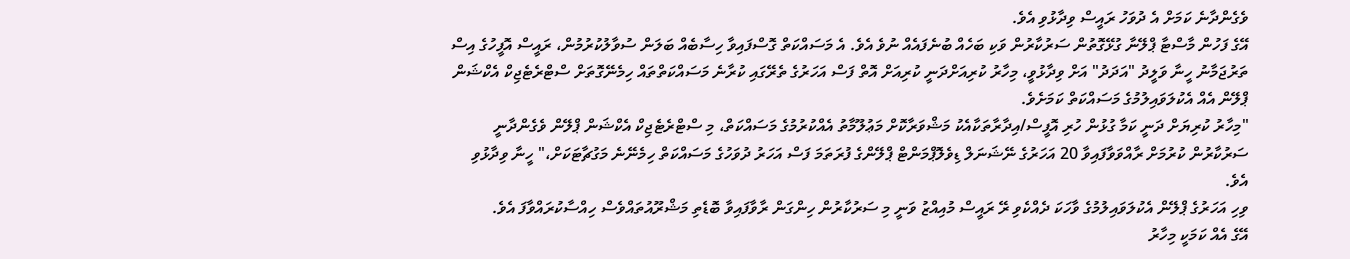ވެގެންދާނެ ކަމަށް އެ ދުވަހު ރައީސް ވިދާޅުވި އެވެ.
އޭގެ ފަހުން މާސްޓާ ޕްލޭނާ ގުޅޭގޮތުން ސަރުކާރުން ވަކި ބަހެއް ބުނެފައެއް ނުވެ އެވެ. އެ މަސައްކަތް ގޮސްފައިވާ ހިސާބެއް ބަލަން ސުވާލުކުރުމުން، ރައީސް އޮފީހުގެ އިސް ތަރުޖަމާނު ހީނާ ވަލީދު "އަދަދު" އަށް ވިދާޅުވީ، މިހާރު ކުރިއަށްދަނީ ކުރިއަށް އޮތް ފަސް އަހަރުގެ ތެރޭގައި ކުރާނެ މަސައްކަތްތައް ހިމެނޭގޮތަށް ސްޓްރެޓެޖިކް އެކްޝަން ޕްލޭން އެއް އެކުލަވައިލުމުގެ މަސައްކަތް ކަމަށެވެ.
"މިހާރު ކުރިޔަށް ދަނީ ކަމާ ގުޅުން ހުރި އޮފީސް/އިދާރާތަކާއެކު މަޝްވަރާކޮށް މަޢުލޫމާތު އެއްކުރުމުގެ މަސައްކަތް، މި ސްޓްރެޓެޖިކް އެކްޝަން ޕްލޭން ވެގެންދާނީ ސަރުކާރުން ކުރުމަށް ރާއްވަވާފައިވާ 20 އަހަރުގެ ނޭޝަނަލް ޑިވެލޮޕްމަންޓް ޕްލޭންގެ ފުރަތަމަ ފަސް އަހަރު ދުވަހުގެ މަސައްކަތް ހިމެނޭނެ މަގުޗާޓަކަށް،" ހީނާ ވިދާޅުވި އެވެ.
ވިހި އަހަރުގެ ޕްލޭން އެކުލަވައިލުމުގެ ވާހަކަ ދެއްކެވި ރޭ ރައީސް މުއިއްޒު ވަނީ މި ސަރުކާރުން ހިންގަން ރާވާފައިވާ ބޮޑެތި މަޝްރޫއުތައްވެސް ހިއްސާކުރައްވާފަ އެވެ.
އޭގެ އެއް ކަމަކީ މިހާރު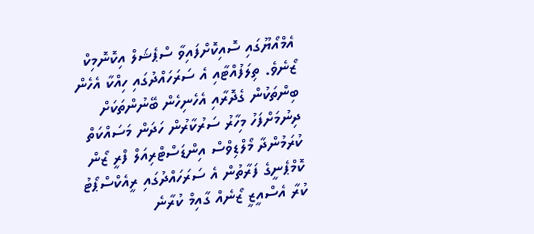އެމްއޯޔޫގައި ސޮއިކޮށްފައިވާ ސްޕެޝަލް އިކޮނޮމިކް ޒޯނެވެ. ތިލަފުއްޓާއި އެ ސަރަހައްދުގައި ހިއްކާ އެހެން ބިންތަކުން ގެދޮރާއި އެހެނިހެން ބޭނުންތަކަށް ދިނުމަށްފަހު މިހާރު ސަރުކާރުން ހަދަން މަސައްކަތް ކުރަމުންދާ މޯލްޑިވްސް އިންޑަސްޓްރިއަލް ފްރީ ޒޯން ކޮމްޕެނީގެ ފަރާތުން އެ ސަރަހައްދުގައި ރީއެކްސްޕޯޓު ކުރާ އެސްއީޒީ ޒޯނެއް ގާއިމް ކުރާނެ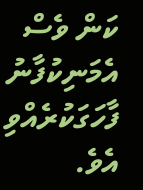ކަން ވެސް އެމަނިކުފާނު ފާހަގަކުރެއްވި އެވެ.